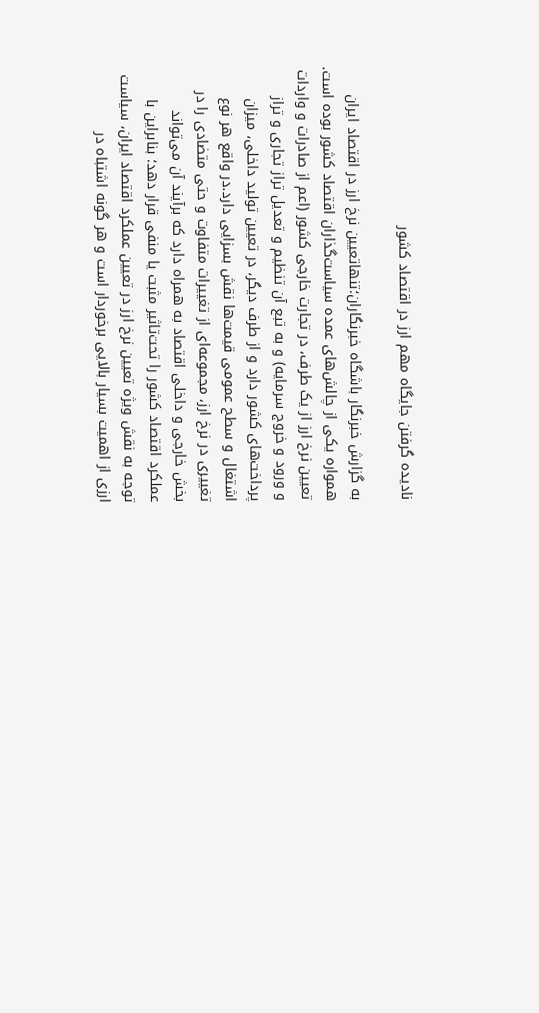نادیده گرفتن جایگاه مهم ارز در اقتصاد کشور

به گزارش خبرنگار باشگاه خبرنگاران؛تنهاتعیین نرخ ارز در اقتصاد ایران همواره یکی از چالش‌های عمده سیاست‌گذاران اقتصاد کشور بوده است. تعیین نرخ ارز از یک طرف، در تجارت خارجی کشور (اعم از صادرات و واردات و ورود و خروج سرمایه) و به تبع آن تنظیم و تعدیل تراز تجاری و تراز پرداخت‌های کشور دارد و از طرف دیگر، در تعیین تولید داخلی، میزان اشتغال و سطح عمومی قیمت‌ها نقش بسزایی دارد.در واقع هر نوع تغییری در نرخ ارز، مجموعه‌ای از تغییرات متفاوت و حتی متضادی را در بخش خارجی و داخلی اقتصاد به همراه دارد که برآیند آن می‌تواند عملکرد اقتصاد کشور را تحت‌تاثیر مثبت یا منفی قرار دهد؛ بنابراین با توجه به نقش ویژه تعیین نرخ ارز در تعیین عملکرد اقتصاد ایران، سیاست ارزی از اهمیت بسیار بالایی برخوردار است و هر گونه اشتباه در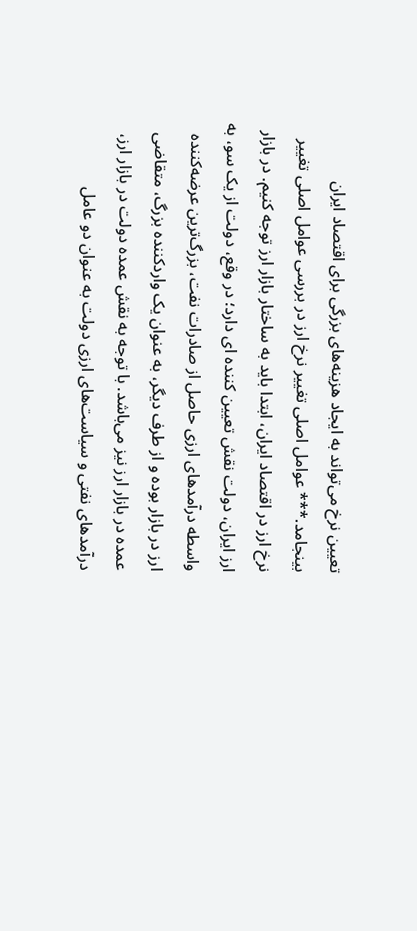تعیین نرخ می‌تواند به ایجاد هزینه‌های بزرگی برای اقتصاد ایران بینجامد.*** عوامل اصلی تغییر نرخ ارز در بررسی عوامل اصلی تغییر نرخ ارز در اقتصاد ایران، ابتدا باید به ساختار بازار ارز توجه کنیم. در بازار ارز ایران، دولت نقش تعیین کننده ای دارد؛ در وقع، دولت از یک سو، به واسطه درآمدهای ارزی حاصل از صادرات نفت، بزرگ‌ترین عرضه‌کننده ارز در بازار بوده و از طرف دیگر، به عنوان یک واردکننده بزرگ، متقاضی عمده در بازار ارز نیز می‌باشد. با توجه به نقش عمده دولت در بازار ارز، درآمدهای نفتی و سیاست‌های ارزی دولت به عنوان دو عامل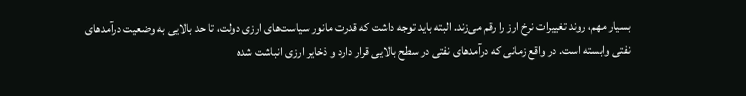بسیار مهم، روند تغییرات نرخ ارز را رقم می‌زند. البته باید توجه داشت که قدرت مانور سیاست‌های ارزی دولت، تا حد بالایی به وضعیت درآمدهای نفتی وابسته است. در واقع زمانی که درآمدهای نفتی در سطح بالایی قرار دارد و ذخایر ارزی انباشت شده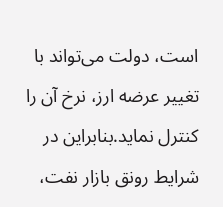است، دولت می‌تواند با تغییر عرضه ارز، نرخ آن را کنترل نماید.بنابراین در شرایط رونق بازار نفت،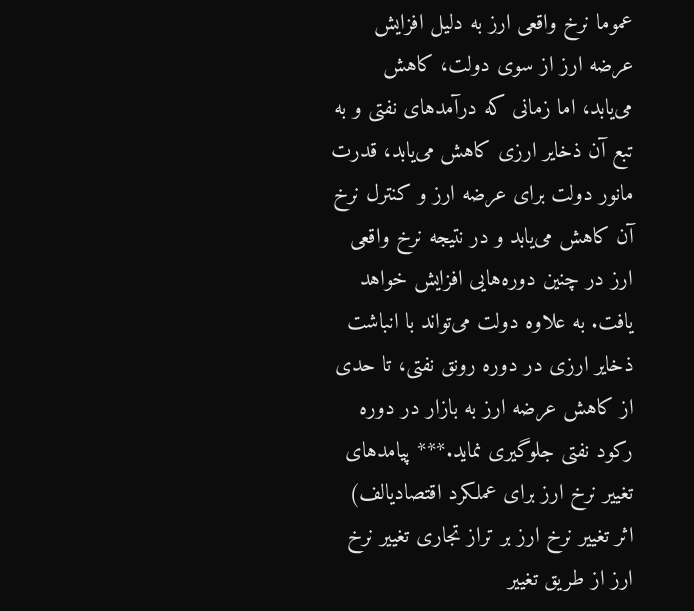عموما نرخ واقعی ارز به دلیل افزایش عرضه ارز از سوی دولت، کاهش می‌یابد، اما زمانی که درآمدهای نفتی و به تبع آن ذخایر ارزی کاهش می‌یابد، قدرت مانور دولت برای عرضه ارز و کنترل نرخ آن کاهش می‌یابد و در نتیجه نرخ واقعی ارز در چنین دوره‌هایی افزایش خواهد یافت. به علاوه دولت می‌تواند با انباشت ذخایر ارزی در دوره رونق نفتی، تا حدی از کاهش عرضه ارز به بازار در دوره رکود نفتی جلوگیری نماید.*** پیامدهای تغییر نرخ ارز برای عملکرد اقتصادیالف) اثر تغییر نرخ ارز بر تراز تجاری تغییر نرخ ارز از طریق تغییر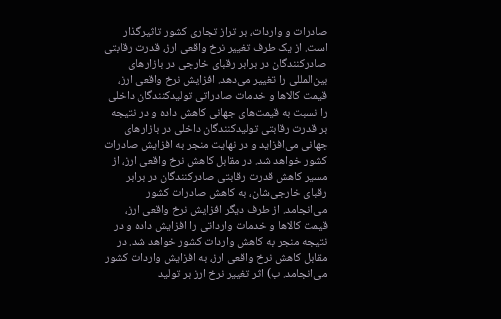صادرات و واردات، بر تراز تجاری کشور تاثیرگذار است. از یک طرف تغییر نرخ واقعی ارز، قدرت رقابتی صادرکنندگان در برابر رقبای خارجی در بازارهای بین‌المللی را تغییر می‌دهد. افزایش نرخ واقعی ارز، قیمت کالاها و خدمات صادراتی تولیدکنندگان داخلی را نسبت به قیمت‌های جهانی کاهش داده و در نتیجه بر قدرت رقابتی تولیدکنندگان داخلی در بازارهای جهانی می‌افزاید و در نهایت منجر به افزایش صادرات کشور خواهد شد. در مقابل کاهش نرخ واقعی ارز، از مسیر کاهش قدرت رقابتی صادرکنندگان در برابر رقبای خارجی‌شان، به کاهش صادرات کشور می‌انجامد. از طرف دیگر افزایش نرخ واقعی ارز، قیمت کالاها و خدمات وارداتی را افزایش داده و در نتیجه منجر به کاهش واردات کشور خواهد شد. در مقابل کاهش نرخ واقعی ارز، به افزایش واردات کشور می‌انجامد. ب) اثر تغییر نرخ ارز بر تولید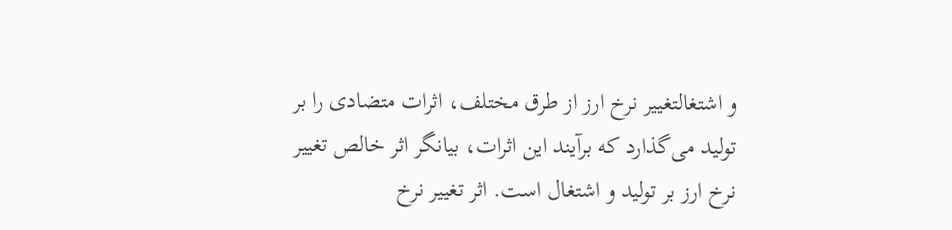و اشتغالتغییر نرخ ارز از طرق مختلف، اثرات متضادی را بر تولید می‌گذارد که برآیند این اثرات، بیانگر اثر خالص تغییر نرخ ارز بر تولید و اشتغال است. اثر تغییر نرخ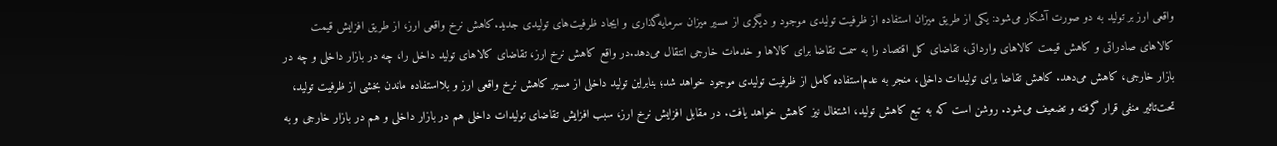واقعی ارز بر تولید به دو صورت آشکار می‌شود: یکی از طریق میزان استفاده از ظرفیت تولیدی موجود و دیگری از مسیر میزان سرمایه‌گذاری و ایجاد ظرفیت‌های تولیدی جدید.کاهش نرخ واقعی ارز، از طریق افزایش قیمت کالاهای صادراتی و کاهش قیمت کالاهای وارداتی، تقاضای کل اقتصاد را به سمت تقاضا برای کالاها و خدمات خارجی انتقال می‌دهد.در واقع کاهش نرخ ارز، تقاضای کالاهای تولید داخل را، چه در بازار داخلی و چه در بازار خارجی، کاهش می‌دهد. کاهش تقاضا برای تولیدات داخلی، منجر به عدم‌استفاده کامل از ظرفیت تولیدی موجود خواهد شد؛ بنابراین تولید داخلی از مسیر کاهش نرخ واقعی ارز و بلااستفاده ماندن بخشی از ظرفیت تولید، تحت‌تاثیر منفی قرار گرفته و تضعیف می‌شود. روشن است که به تبع کاهش تولید، اشتغال نیز کاهش خواهد یافت. در مقابل افزایش نرخ ارز، سبب افزایش تقاضای تولیدات داخلی هم در بازار داخلی و هم در بازار خارجی و به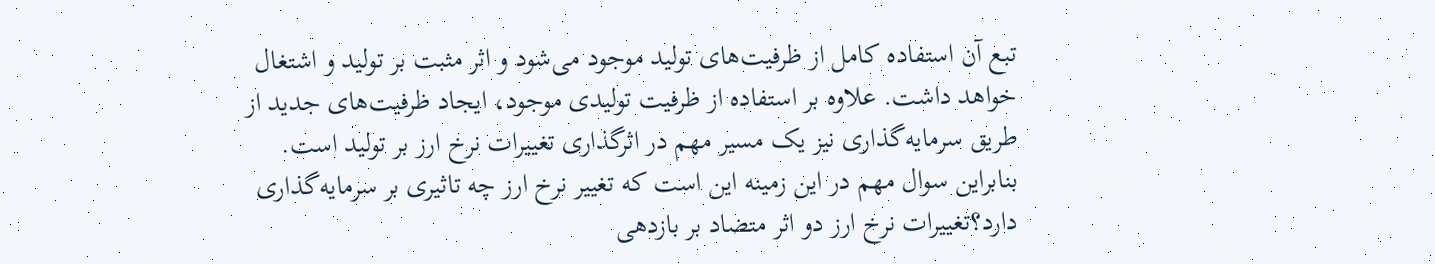تبع آن استفاده کامل از ظرفیت‌های تولید موجود می‌شود و اثر مثبت بر تولید و اشتغال خواهد داشت. علاوه بر استفاده از ظرفیت تولیدی موجود، ایجاد ظرفیت‌های جدید از طریق سرمایه‌گذاری نیز یک مسیر مهم در اثرگذاری تغییرات نرخ ارز بر تولید است. بنابراین سوال مهم در این زمینه این است که تغییر نرخ ارز چه تاثیری بر سرمایه‌گذاری دارد؟تغییرات نرخ ارز دو اثر متضاد بر بازدهی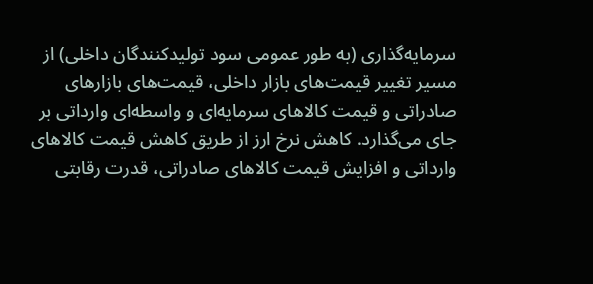سرمایه‌گذاری (به طور عمومی سود تولیدکنندگان داخلی) از مسیر تغییر قیمت‌های بازار داخلی، قیمت‌های بازارهای صادراتی و قیمت کالاهای سرمایه‌ای و واسطه‌ای وارداتی بر جای می‌گذارد. کاهش نرخ ارز از طریق کاهش قیمت کالاهای وارداتی و افزایش قیمت کالاهای صادراتی، قدرت رقابتی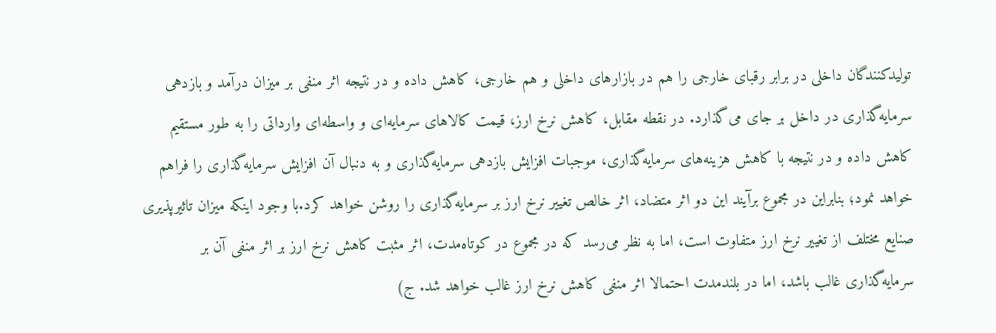تولیدکنندگان داخلی در برابر رقبای خارجی را هم در بازارهای داخلی و هم خارجی، کاهش داده و در نتیجه اثر منفی بر میزان درآمد و بازدهی سرمایه‌گذاری در داخل بر جای می‌گذارد. در نقطه مقابل، کاهش نرخ ارز، قیمت کالاهای سرمایه‌ای و واسطه‌ای وارداتی را به طور مستقیم کاهش داده و در نتیجه با کاهش هزینه‌های سرمایه‌گذاری، موجبات افزایش بازدهی سرمایه‌گذاری و به دنبال آن افزایش سرمایه‌گذاری را فراهم خواهد نمود؛ بنابراین در مجموع برآیند این دو اثر متضاد، اثر خالص تغییر نرخ ارز بر سرمایه‌گذاری را روشن خواهد کرد.با وجود اینکه میزان تاثیرپذیری صنایع مختلف از تغییر نرخ ارز متفاوت است، اما به نظر می‌رسد که در مجموع در کوتاه‌مدت، اثر مثبت کاهش نرخ ارز بر اثر منفی آن بر سرمایه‌گذاری غالب باشد، اما در بلندمدت احتمالا اثر منفی کاهش نرخ ارز غالب خواهد شد. ج)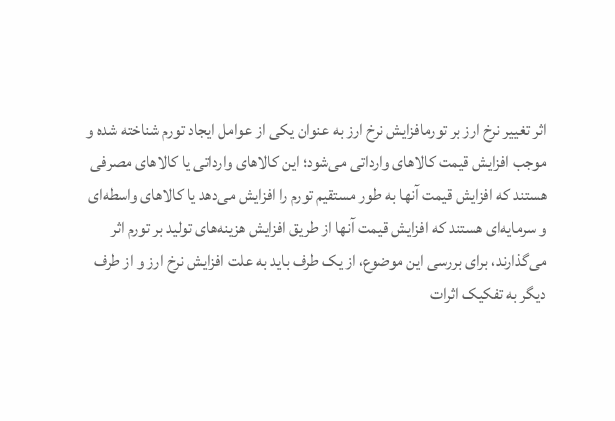اثر تغییر نرخ ارز بر تورمافزایش نرخ ارز به عنوان یکی از عوامل ایجاد تورم شناخته شده و موجب افزایش قیمت کالاهای وارداتی می‌شود؛ این کالاهای وارداتی یا کالاهای مصرفی هستند که افزایش قیمت آنها به طور مستقیم تورم را افزایش می‌دهد یا کالاهای واسطه‌ای و سرمایه‌ای هستند که افزایش قیمت آنها از طریق افزایش هزینه‌های تولید بر تورم اثر می‌گذارند، برای بررسی این موضوع، از یک طرف باید به علت افزایش نرخ ارز و از طرف دیگر به تفکیک اثرات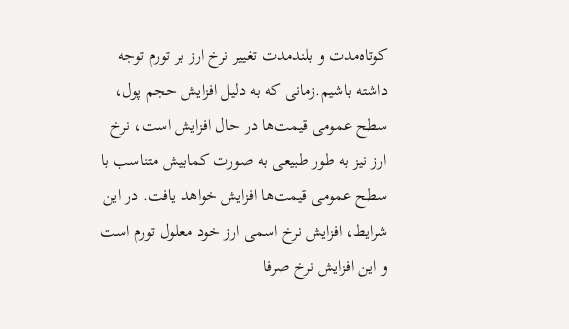کوتاه‌مدت و بلندمدت تغییر نرخ ارز بر تورم توجه داشته باشیم.زمانی که به دلیل افزایش حجم پول، سطح عمومی قیمت‌ها در حال افزایش است، نرخ ارز نیز به طور طبیعی به صورت کمابیش متناسب با سطح عمومی قیمت‌ها افزایش خواهد یافت. در این شرایط، افزایش نرخ اسمی ارز خود معلول تورم است و این افزایش نرخ صرفا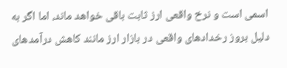اسمی است و نرخ واقعی ارز ثابت باقی خواهد ماند، اما اگر به دلیل بروز رخدادهای واقعی در بازار ارز مانند کاهش درآمدهای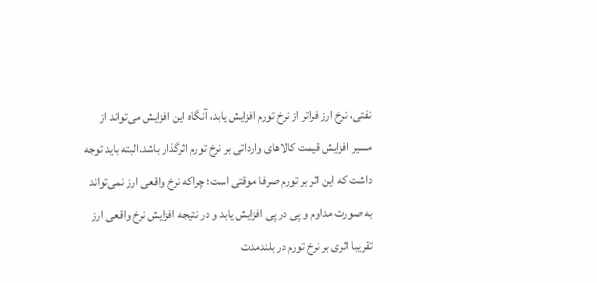نفتی، نرخ ارز فراتر از نرخ تورم افزایش یابد، آنگاه این افزایش می‌تواند از مسیر افزایش قیمت کالاهای وارداتی بر نرخ تورم اثرگذار باشد.البته باید توجه داشت که این اثر بر تورم صرفا موقتی است؛ چراکه نرخ واقعی ارز نمی‌تواند به صورت مداوم و پی در پی افزایش یابد و در نتیجه افزایش نرخ واقعی ارز تقریبا اثری بر نرخ تورم در بلندمدت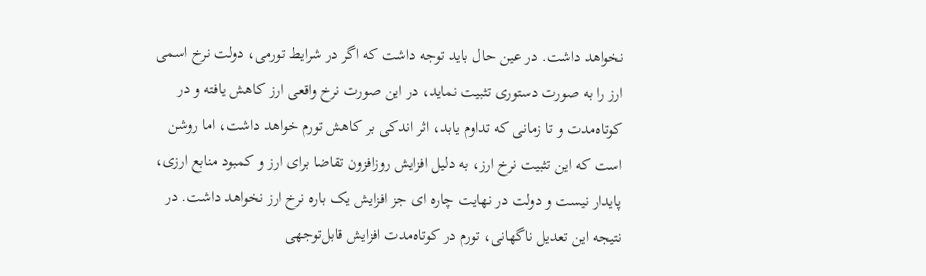نخواهد داشت. در عین حال باید توجه داشت که اگر در شرایط تورمی، دولت نرخ اسمی ارز را به صورت دستوری تثبیت نماید، در این صورت نرخ واقعی ارز کاهش یافته و در کوتاه‌مدت و تا زمانی که تداوم یابد، اثر اندکی بر کاهش تورم خواهد داشت، اما روشن است که این تثبیت نرخ ارز، به دلیل افزایش روزافزون تقاضا برای ارز و کمبود منابع ارزی، پایدار نیست و دولت در نهایت چاره ای جز افزایش یک باره نرخ ارز نخواهد داشت. در نتیجه این تعدیل ناگهانی، تورم در کوتاه‌مدت افزایش قابل‌توجهی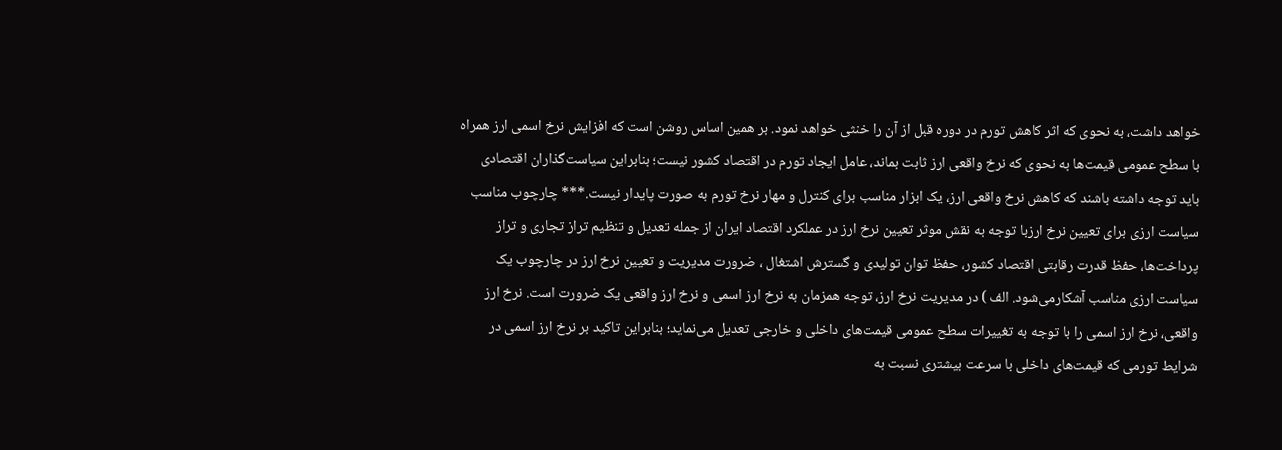خواهد داشت، به نحوی که اثر کاهش تورم در دوره قبل از آن را خنثی خواهد نمود. بر همین اساس روشن است که افزایش نرخ اسمی ارز همراه با سطح عمومی قیمت‌ها به نحوی که نرخ واقعی ارز ثابت بماند، عامل ایجاد تورم در اقتصاد کشور نیست؛ بنابراین سیاست‌گذاران اقتصادی باید توجه داشته باشند که کاهش نرخ واقعی ارز، یک ابزار مناسب برای کنترل و مهار نرخ تورم به صورت پایدار نیست.*** چارچوب مناسب سیاست ارزی برای تعیین نرخ ارزبا توجه به نقش موثر تعیین نرخ ارز در عملکرد اقتصاد ایران از جمله تعدیل و تنظیم تراز تجاری و تراز پرداخت‌ها، حفظ قدرت رقابتی اقتصاد کشور، حفظ توان تولیدی و گسترش اشتغال ، ضرورت مدیریت و تعیین نرخ ارز در چارچوب یک سیاست ارزی مناسب آشکارمی‌شود. الف ) در مدیریت نرخ ارز، توجه همزمان به نرخ ارز اسمی و نرخ ارز واقعی یک ضرورت است. نرخ ارز واقعی، نرخ ارز اسمی را با توجه به تغییرات سطح عمومی قیمت‌های داخلی و خارجی تعدیل می‌نماید؛ بنابراین تاکید بر نرخ ارز اسمی در شرایط تورمی که قیمت‌های داخلی با سرعت بیشتری نسبت به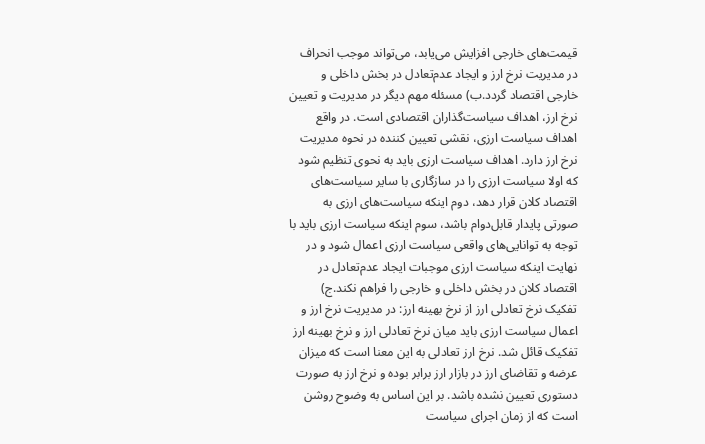قیمت‌های خارجی افزایش می‌یابد، می‌تواند موجب انحراف در مدیریت نرخ ارز و ایجاد عدم‌تعادل در بخش داخلی و خارجی اقتصاد گردد.ب) مسئله مهم دیگر در مدیریت و تعیین نرخ ارز، اهداف سیاست‌گذاران اقتصادی است. در واقع اهداف سیاست ارزی، نقشی تعیین کننده در نحوه مدیریت نرخ ارز دارد. اهداف سیاست ارزی باید به نحوی تنظیم شود که اولا سیاست ارزی را در سازگاری با سایر سیاست‌های اقتصاد کلان قرار دهد، دوم اینکه سیاست‌های ارزی به صورتی پایدار قابل‌دوام باشد، سوم اینکه سیاست ارزی باید با توجه به توانایی‌های واقعی سیاست ارزی اعمال شود و در نهایت اینکه سیاست ارزی موجبات ایجاد عدم‌تعادل در اقتصاد کلان در بخش داخلی و خارجی را فراهم نکند.ج) تفکیک نرخ تعادلی ارز از نرخ بهینه ارز: در مدیریت نرخ ارز و اعمال سیاست ارزی باید میان نرخ تعادلی ارز و نرخ بهینه ارز تفکیک قائل شد. نرخ ارز تعادلی به این معنا است که میزان عرضه و تقاضای ارز در بازار ارز برابر بوده و نرخ ارز به صورت دستوری تعیین نشده باشد. بر این اساس به وضوح روشن است که از زمان اجرای سیاست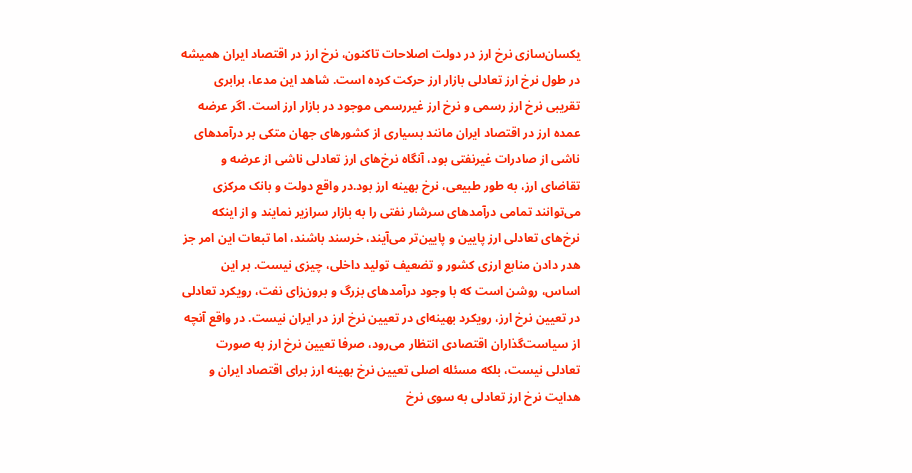یکسان‌سازی نرخ ارز در دولت اصلاحات تاکنون، نرخ ارز در اقتصاد ایران همیشه در طول نرخ ارز تعادلی بازار ارز حرکت کرده است. شاهد این مدعا، برابری تقریبی نرخ ارز رسمی و نرخ ارز غیر‌رسمی موجود در بازار ارز است. اگر عرضه عمده ارز در اقتصاد ایران مانند بسیاری از کشورهای جهان متکی بر درآمدهای ناشی از صادرات غیرنفتی بود، آنگاه نرخ‌های ارز تعادلی ناشی از عرضه و تقاضای ارز، به طور طبیعی، نرخ بهینه ارز ‌بود.در واقع دولت و بانک مرکزی می‌توانند تمامی درآمدهای سرشار نفتی را به بازار سرازیر نمایند و از اینکه نرخ‌های تعادلی ارز پایین و پایین‌تر می‌آیند، خرسند باشند، اما تبعات این امر جز هدر دادن منابع ارزی کشور و تضعیف تولید داخلی، چیزی نیست. بر این اساس، روشن است که با وجود درآمدهای بزرگ و برون‌زای نفت، رویکرد تعادلی در تعیین نرخ ارز، رویکرد بهینه‌ای در تعیین نرخ ارز در ایران نیست. در واقع آنچه از سیاست‌گذاران اقتصادی انتظار می‌رود، صرفا تعیین نرخ ارز به صورت تعادلی نیست، بلکه مسئله اصلی تعیین نرخ بهینه ارز برای اقتصاد ایران و هدایت نرخ ارز تعادلی به سوی نرخ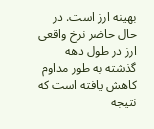بهینه ارز است. در حال حاضر نرخ واقعی ارز در طول دهه گذشته به طور مداوم کاهش یافته است که نتیجه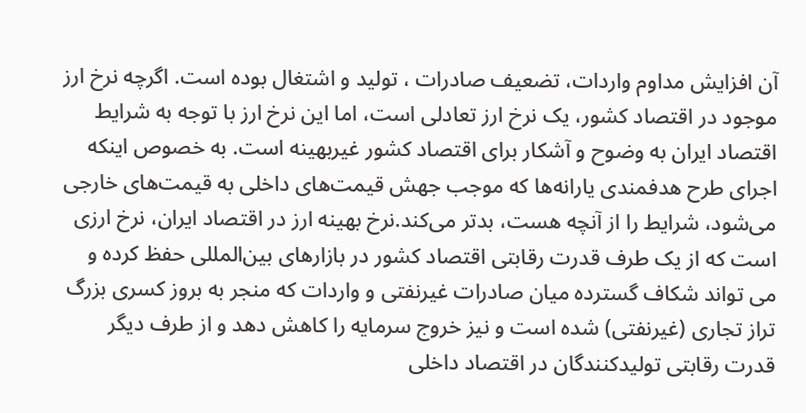آن افزایش مداوم واردات، تضعیف صادرات ، تولید و اشتغال بوده است. اگرچه نرخ ارز موجود در اقتصاد کشور، یک نرخ ارز تعادلی است، اما این نرخ ارز با توجه به شرایط اقتصاد ایران به وضوح و آشکار برای اقتصاد کشور غیر‌بهینه است. به خصوص اینکه اجرای طرح هدفمندی یارانه‌ها که موجب جهش قیمت‌های داخلی به قیمت‌های خارجی می‌شود، شرایط را از آنچه هست، بدتر می‌کند.نرخ بهینه ارز در اقتصاد ایران، نرخ ارزی است که از یک طرف قدرت رقابتی اقتصاد کشور در بازارهای بین‌المللی حفظ کرده و می تواند شکاف گسترده میان صادرات غیرنفتی و واردات که منجر به بروز کسری بزرگ تراز تجاری (غیرنفتی) شده است و نیز خروج سرمایه را کاهش دهد و از طرف دیگر قدرت رقابتی تولیدکنندگان در اقتصاد داخلی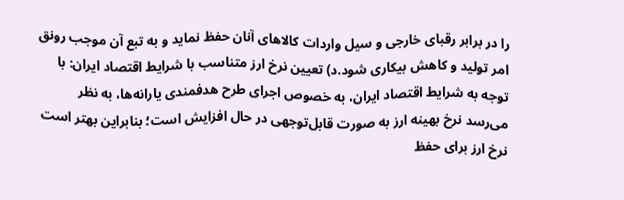را در برابر رقبای خارجی و سیل واردات کالاهای آنان حفظ نماید و به تبع آن موجب رونق امر تولید و کاهش بیکاری شود.د) تعیین نرخ ارز متناسب با شرایط اقتصاد ایران: با توجه به شرایط اقتصاد ایران، به خصوص اجرای طرح هدفمندی یارانه‌ها، به نظر می‌رسد نرخ بهینه ارز به صورت قابل‌توجهی در حال افزایش است؛ بنابراین بهتر است نرخ ارز برای حفظ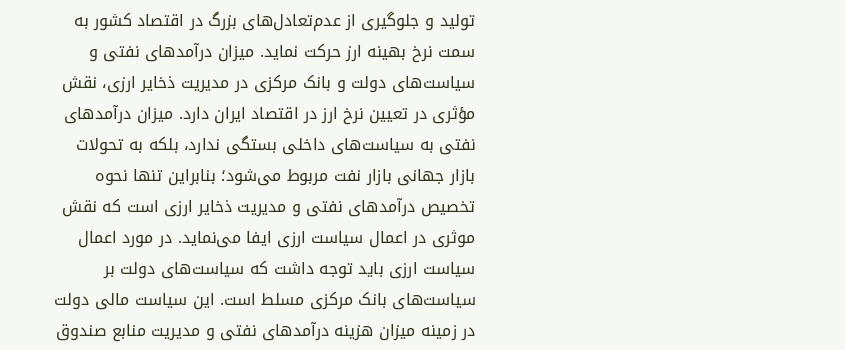تولید و جلوگیری از عدم‌تعادل‌های بزرگ در اقتصاد کشور به سمت نرخ بهینه ارز حرکت نماید. میزان درآمدهای نفتی و سیاست‌های دولت و بانک مرکزی در مدیریت ذخایر ارزی، نقش مؤثری در تعیین نرخ ارز در اقتصاد ایران دارد. میزان درآمدهای نفتی به سیاست‌های داخلی بستگی ندارد، بلکه به تحولات بازار جهانی بازار نفت مربوط می‌شود؛ بنابراین تنها نحوه تخصیص درآمدهای نفتی و مدیریت ذخایر ارزی است که نقش موثری در اعمال سیاست ارزی ایفا می‌نماید. در مورد اعمال سیاست ارزی باید توجه داشت که سیاست‌های دولت بر سیاست‌های بانک مرکزی مسلط است. این سیاست مالی دولت در زمینه میزان هزینه درآمدهای نفتی و مدیریت منابع صندوق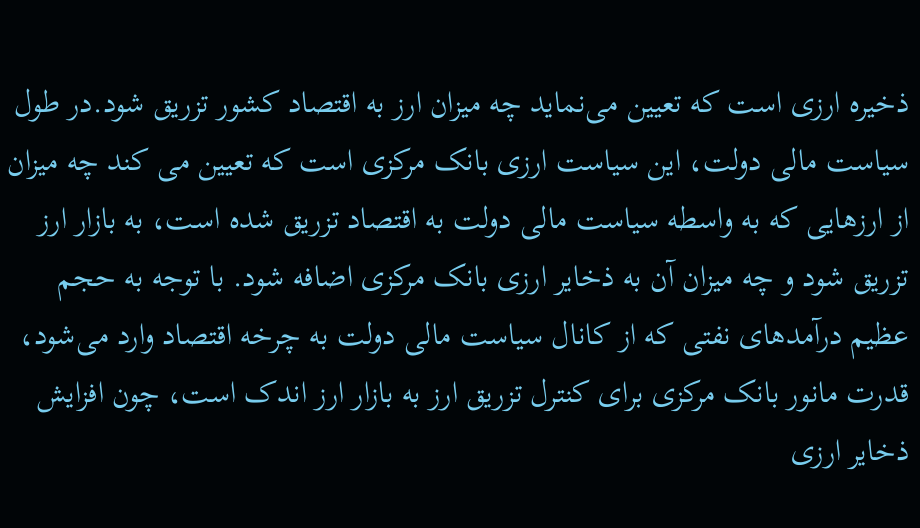ذخیره ارزی است که تعیین می‌نماید چه میزان ارز به اقتصاد کشور تزریق شود.در طول سیاست مالی دولت، این سیاست ارزی بانک مرکزی است که تعیین می کند چه میزان از ارزهایی که به واسطه سیاست مالی دولت به اقتصاد تزریق شده است، به بازار ارز تزریق شود و چه میزان آن به ذخایر ارزی بانک مرکزی اضافه شود. با توجه به حجم عظیم درآمدهای نفتی که از کانال سیاست مالی دولت به چرخه اقتصاد وارد می‌شود، قدرت مانور بانک مرکزی برای کنترل تزریق ارز به بازار ارز اندک است، چون افزایش ذخایر ارزی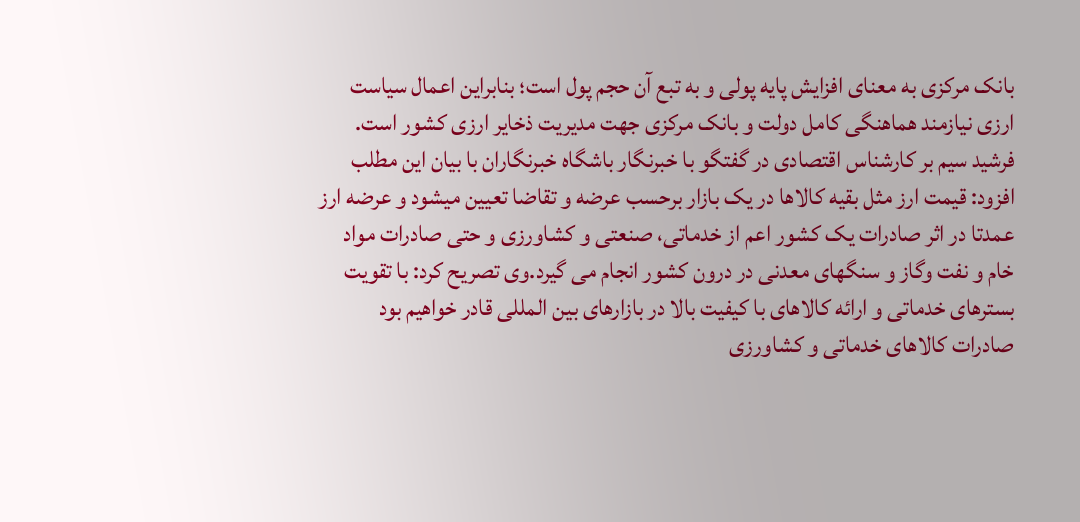بانک مرکزی به معنای افزایش پایه پولی و به تبع آن حجم پول است؛ بنابراین اعمال سیاست ارزی نیازمند هماهنگی کامل دولت و بانک مرکزی جهت مدیریت ذخایر ارزی کشور است. فرشید سیم بر کارشناس اقتصادی در گفتگو با خبرنگار باشگاه خبرنگاران با بیان این مطلب افزود: قیمت ارز مثل بقیه کالاها در یک بازار برحسب عرضه و تقاضا تعیین میشود و عرضه ارز عمدتا در اثر صادرات یک کشور اعم از خدماتی، صنعتی و کشاورزی و حتی صادرات مواد خام و نفت وگاز و سنگهای معدنی در درون کشور انجام می گیرد.وی تصریح کرد: با تقویت بسترهای خدماتی و ارائه کالاهای با کیفیت بالا در بازارهای بین المللی قادر خواهیم بود صادرات کالاهای خدماتی و کشاورزی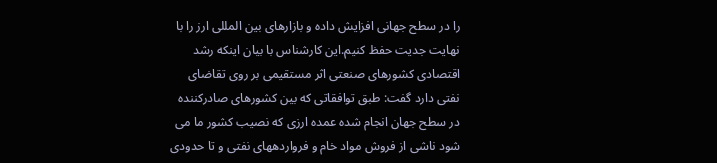را در سطح جهانی افزایش داده و بازارهای بین المللی ارز را با نهایت جدیت حفظ کنیم.این کارشناس با بیان اینکه رشد اقتصادی کشورهای صنعتی اثر مستقیمی بر روی تقاضای نفتی دارد گفت: طبق توافقاتی که بین کشورهای صادرکننده در سطح جهان انجام شده عمده ارزی که نصیب کشور ما می شود ناشی از فروش مواد خام و فرواردههای نفتی و تا حدودی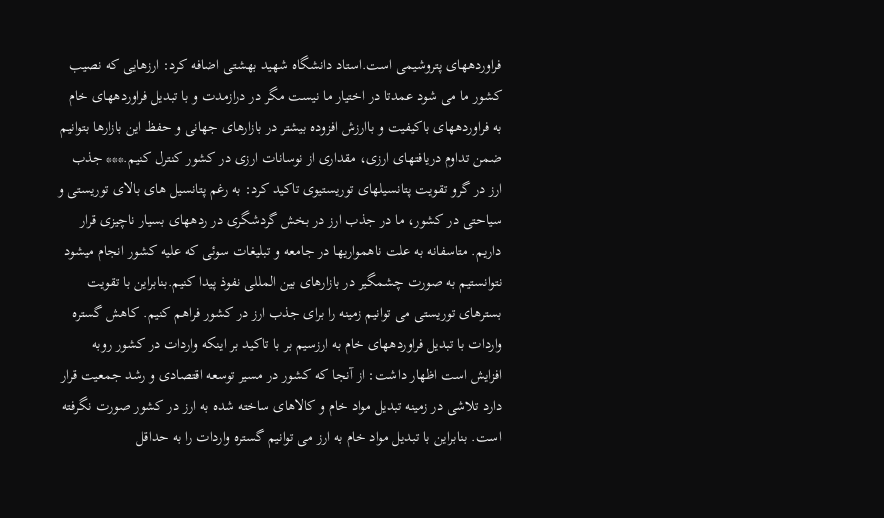فراوردههای پتروشیمی است.استاد دانشگاه شهید بهشتی اضافه کرد: ارزهایی که نصیب کشور ما می شود عمدتا در اختیار ما نیست مگر در درازمدت و با تبدیل فراوردههای خام به فراوردههای باکیفیت و باارزش افزوده بیشتر در بازارهای جهانی و حفظ این بازارها بتوانیم ضمن تداوم دریافتهای ارزی، مقداری از نوسانات ارزی در کشور کنترل کنیم.*** جذب ارز در گرو تقویت پتانسیلهای توریستیوی تاکید کرد: به رغم پتانسیل های بالای توریستی و سیاحتی در کشور، ما در جذب ارز در بخش گردشگری در ردههای بسیار ناچیزی قرار داریم. متاسفانه به علت ناهمواریها در جامعه و تبلیغات سوئی که علیه کشور انجام میشود نتوانستیم به صورت چشمگیر در بازارهای بین المللی نفوذ پیدا کنیم.بنابراین با تقویت بسترهای توریستی می توانیم زمینه را برای جذب ارز در کشور فراهم کنیم. کاهش گستره واردات با تبدیل فراوردههای خام به ارزسیم بر با تاکید بر اینکه واردات در کشور روبه افزایش است اظهار داشت: از آنجا که کشور در مسیر توسعه اقتصادی و رشد جمعیت قرار دارد تلاشی در زمینه تبدیل مواد خام و کالاهای ساخته شده به ارز در کشور صورت نگرفته است. بنابراین با تبدیل مواد خام به ارز می توانیم گستره واردات را به حداقل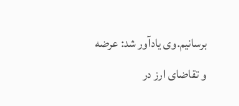برسانیم.وی یادآور شد: عرضه و تقاضای ارز در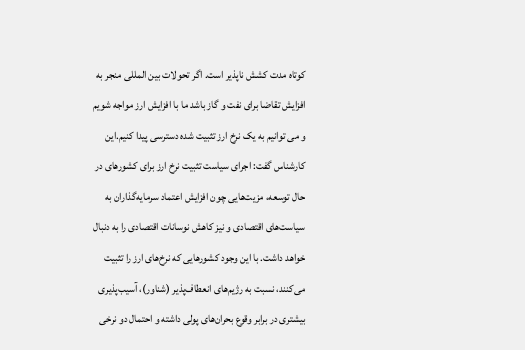کوتاه مدت کشش ناپذیر است. اگر تحولات بین المللی منجر به افزایش تقاضا برای نفت و گاز باشد ما با افزایش ارز مواجه شویم و می توانیم به یک نرخ ارز تثبیت شده دسترسی پیدا کنیم.این کارشناس گفت: اجرای سیاست تثبیت نرخ ارز برای کشورهای در حال توسعه، مزیت‌هایی چون افزایش اعتماد سرمایه‌گذاران به سیاست‌های اقتصادی و نیز کاهش نوسانات اقتصادی را به دنبال خواهد داشت. با این وجود کشورهایی که نرخ‌های ارز را تثبیت می‌کنند، نسبت به رژیم‌های انعطاف‌پذیر (شناور)، آسیب‌پذیری بیشتری در برابر وقوع بحران‌های پولی داشته و احتمال دو نرخی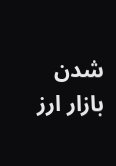شدن بازار ارز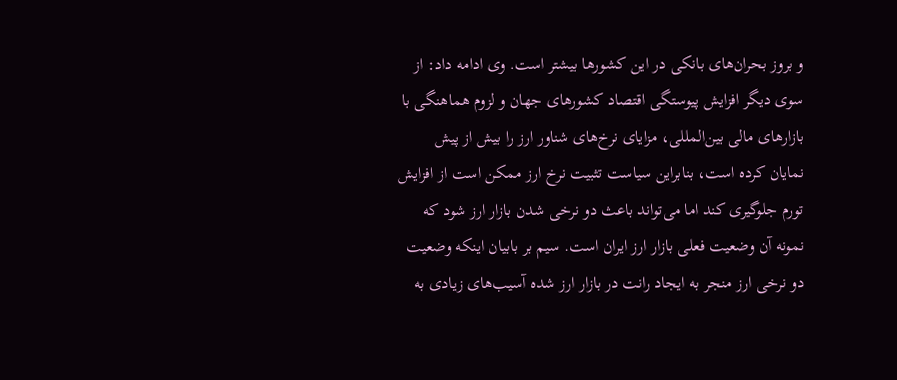و بروز بحران‌های بانکی در این کشورها بیشتر است. وی ادامه داد: از سوی دیگر افزایش پیوستگی اقتصاد کشورهای جهان و لزوم هماهنگی با بازارهای مالی بین‌المللی، مزایای نرخ‌های شناور ارز را بیش از پیش نمایان کرده است، بنابراین سیاست تثبیت نرخ ارز ممکن است از افزایش تورم جلوگیری کند اما می‌تواند باعث دو نرخی شدن بازار ارز شود که نمونه آن وضعیت فعلی بازار ارز ایران است. سیم بر بابیان اینکه وضعیت دو نرخی ارز منجر به ایجاد رانت در بازار ارز شده آسیب‌های زیادی به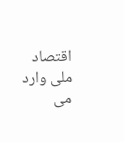اقتصاد ملی وارد می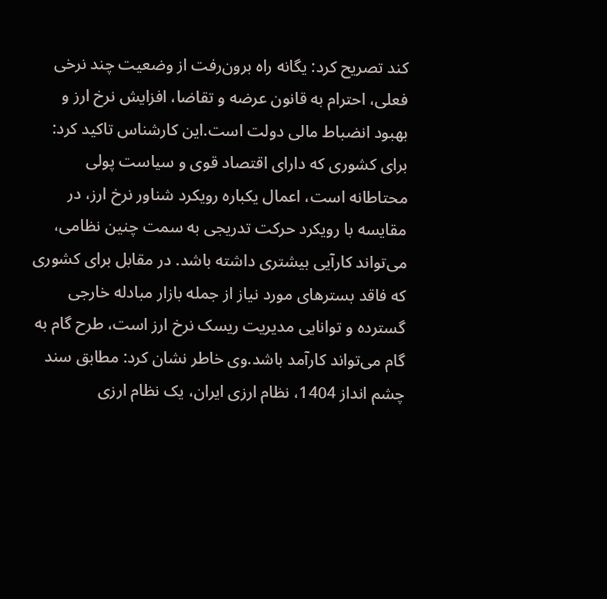کند تصریح کرد: یگانه راه برون‌رفت از وضعیت چند نرخی فعلی، احترام به قانون عرضه و تقاضا، افزایش نرخ ارز و بهبود انضباط مالی دولت است.این کارشناس تاکید کرد: برای کشوری که دارای اقتصاد قوی و سیاست پولی محتاطانه است، اعمال یکباره رویکرد شناور نرخ ارز، در مقایسه با رویکرد حرکت تدریجی به سمت چنین نظامی، می‌تواند کارآیی بیشتری داشته باشد. در مقابل برای کشوری که فاقد بسترهای مورد نیاز از جمله بازار مبادله خارجی گسترده و توانایی مدیریت ریسک نرخ ارز است، طرح گام به گام می‌تواند کارآمد باشد.وی خاطر نشان کرد: مطابق سند چشم انداز 1404، نظام ارزی ایران، یک نظام ارزی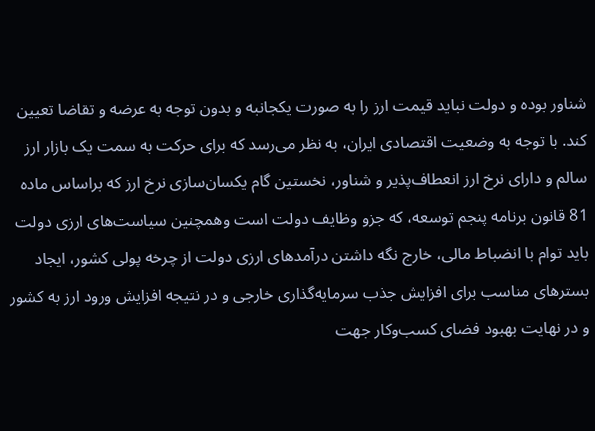شناور بوده و دولت نباید قیمت ارز را به صورت یکجانبه و بدون توجه به عرضه و تقاضا تعیین کند. با توجه به وضعیت اقتصادی ایران، به نظر می‌رسد که برای حرکت به سمت یک بازار ارز سالم و دارای نرخ ارز انعطاف‌پذیر و شناور، نخستین گام یکسان‌سازی نرخ ارز که براساس ماده 81 قانون برنامه پنجم توسعه، که جزو وظایف دولت است وهمچنین سیاست‌های ارزی دولت باید توام با انضباط مالی، خارج نگه داشتن درآمدهای ارزی دولت از چرخه پولی کشور، ایجاد بسترهای مناسب برای افزایش جذب سرمایه‌گذاری خارجی و در نتیجه افزایش ورود ارز به کشور و در نهایت بهبود فضای کسب‌و‌کار جهت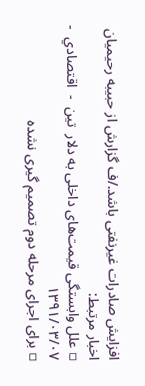افزایش صادرات غیر‌نفتی باشد./ف گزارش از حبیبه رحیمیان
اخبار مرتبط:
▫ علل وابستگی قیمت‌های داخلی به دلار  تین  -  اقتصادي  -  ۱۳۹۱/۰۳/۰۷
▫ برای اجرای مرحله دوم تصمیم گیری نشده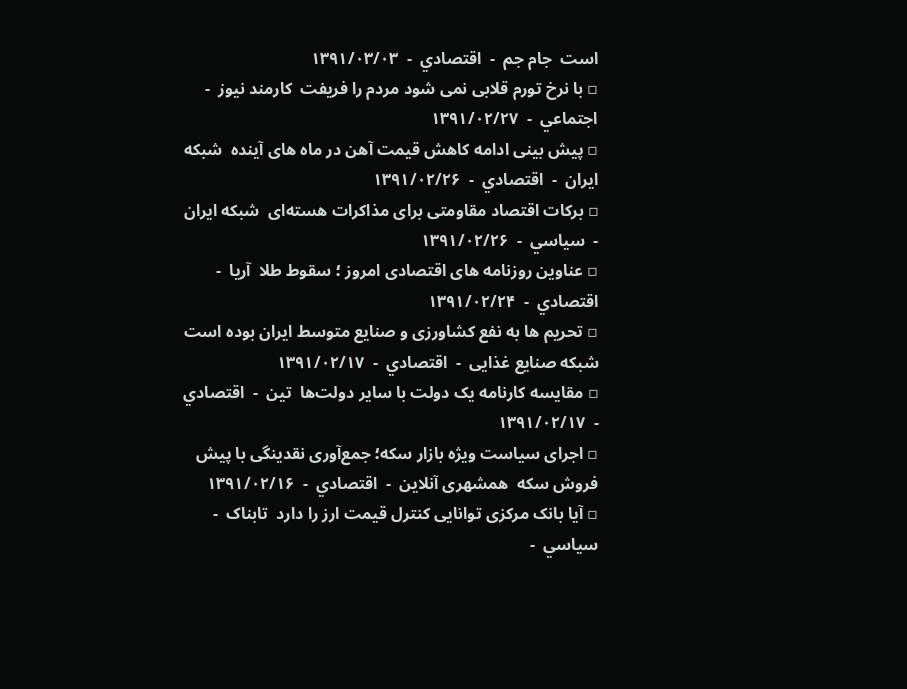است  جام جم  -  اقتصادي  -  ۱۳۹۱/۰۳/۰۳
▫ با نرخ تورم قلابی نمی شود مردم را فریفت  کارمند نیوز  -  اجتماعي  -  ۱۳۹۱/۰۲/۲۷
▫ پیش بینی ادامه کاهش قیمت آهن در ماه های آینده  شبکه ایران  -  اقتصادي  -  ۱۳۹۱/۰۲/۲۶
▫ برکات اقتصاد مقاومتی برای مذاکرات هسته‌ای  شبکه ایران  -  سياسي  -  ۱۳۹۱/۰۲/۲۶
▫ عناوین روزنامه های اقتصادی امروز ؛ سقوط طلا  آریا  -  اقتصادي  -  ۱۳۹۱/۰۲/۲۴
▫ تحریم ها به نفع کشاورزی و صنایع متوسط ایران بوده است  شبکه صنایع غذایی  -  اقتصادي  -  ۱۳۹۱/۰۲/۱۷
▫ مقایسه کارنامه یک دولت با سایر دولت‌ها  تین  -  اقتصادي  -  ۱۳۹۱/۰۲/۱۷
▫ اجرای سیاست ویژه بازار سکه؛ جمع‌آوری نقدینگی با پیش فروش سکه  همشهری آنلاین  -  اقتصادي  -  ۱۳۹۱/۰۲/۱۶
▫ آیا بانک مرکزی توانایی کنترل قیمت ارز را دارد  تابناک  -  سياسي  -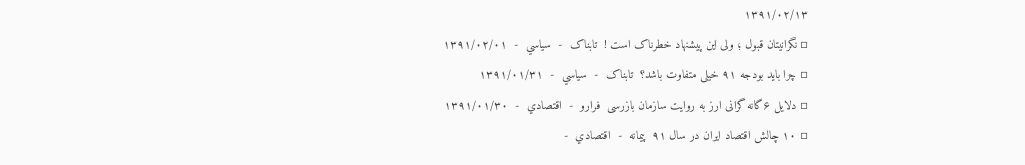۱۳۹۱/۰۲/۱۳
▫ نگرانیتان قبول ؛ ولی این پیشنهاد خطرناک است !  تابناک  -  سياسي  -  ۱۳۹۱/۰۲/۰۱
▫ چرا باید بودجه ۹۱ خیلی متفاوت باشد؟  تابناک  -  سياسي  -  ۱۳۹۱/۰۱/۳۱
▫ دلایل ۶گانه گرانی ارز به روایت سازمان بازرسی  فرارو  -  اقتصادي  -  ۱۳۹۱/۰۱/۳۰
▫ ۱۰ چالش اقتصاد ایران در سال ۹۱  پیمانه  -  اقتصادي  -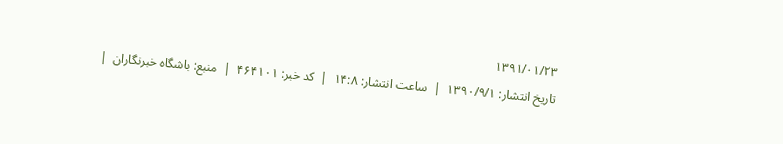۱۳۹۱/۰۱/۲۳
تاريخ انتشار: ۱۳۹۰/۹/۱  |  ساعت انتشار: ۱۴:۸  |  کد خبر: ۴۶۴۱۰۱  |  منبع: باشگاه خبرنگاران  |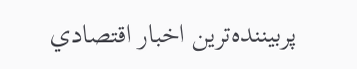پربیننده‌ترین اخبار اقتصادي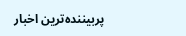پربیننده‌ترین اخبار